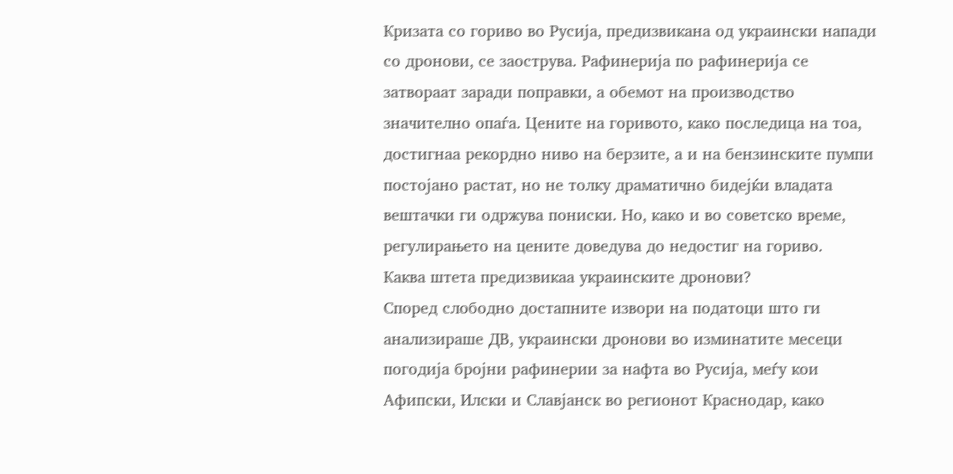Кризата со гориво во Русија, предизвикана од украински напади со дронови, се заострува. Рафинерија по рафинерија се затвораат заради поправки, а обемот на производство значително опаѓа. Цените на горивото, како последица на тоа, достигнаа рекордно ниво на берзите, а и на бензинските пумпи постојано растат, но не толку драматично бидејќи владата вештачки ги одржува пониски. Но, како и во советско време, регулирањето на цените доведува до недостиг на гориво.
Каква штета предизвикаа украинските дронови?
Според слободно достапните извори на податоци што ги анализираше ДВ, украински дронови во изминатите месеци погодија бројни рафинерии за нафта во Русија, меѓу кои Афипски, Илски и Славјанск во регионот Краснодар, како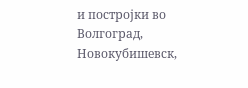и постројки во Волгоград, Новокубишевск,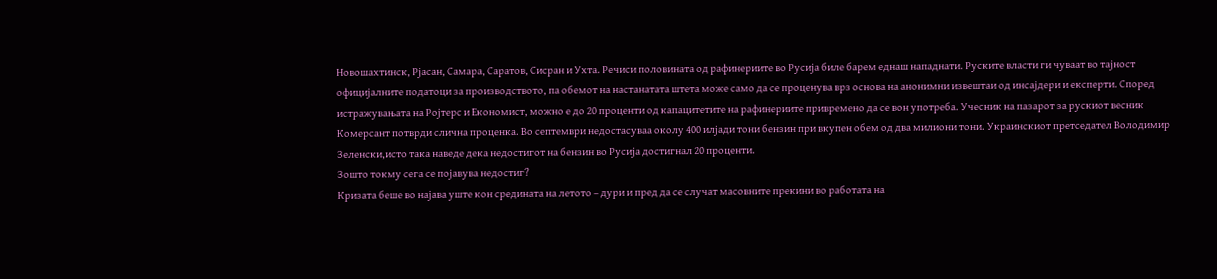Новошахтинск, Рјасан, Самара, Саратов, Сисран и Ухта. Речиси половината од рафинериите во Русија биле барем еднаш нападнати. Руските власти ги чуваат во тајност официјалните податоци за производството, па обемот на настанатата штета може само да се проценува врз основа на анонимни извештаи од инсајдери и експерти. Според истражувањата на Ројтерс и Економист, можно е до 20 проценти од капацитетите на рафинериите привремено да се вон употреба. Учесник на пазарот за рускиот весник Комерсант потврди слична проценка. Во септември недостасуваа околу 400 илјади тони бензин при вкупен обем од два милиони тони. Украинскиот претседател Володимир Зеленски,исто така наведе дека недостигот на бензин во Русија достигнал 20 проценти.
Зошто токму сега се појавува недостиг?
Кризата беше во најава уште кон средината на летото – дури и пред да се случат масовните прекини во работата на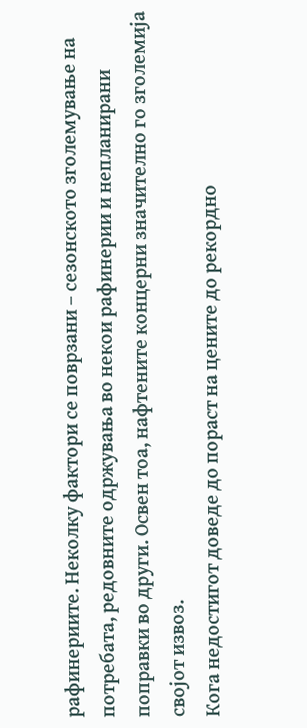рафинериите. Неколку фактори се поврзани – сезонското зголемување на потребата, редовните одржувања во некои рафинерии и непланирани поправки во други. Освен тоа, нафтените концерни значително го зголемија својот извоз.
Кога недостигот доведе до пораст на цените до рекордно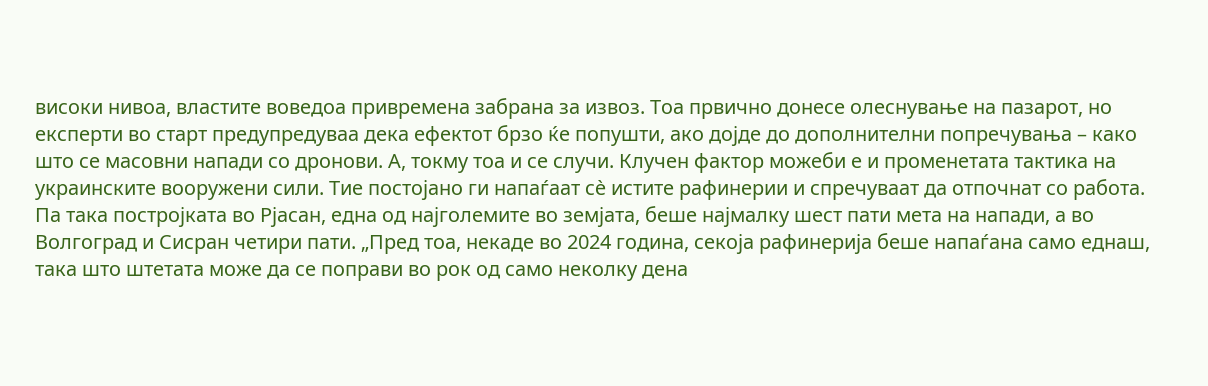високи нивоа, властите воведоа привремена забрана за извоз. Тоа првично донесе олеснување на пазарот, но експерти во старт предупредуваа дека ефектот брзо ќе попушти, ако дојде до дополнителни попречувања – како што се масовни напади со дронови. А, токму тоа и се случи. Клучен фактор можеби е и променетата тактика на украинските вооружени сили. Тие постојано ги напаѓаат сѐ истите рафинерии и спречуваат да отпочнат со работа. Па така постројката во Рјасан, една од најголемите во земјата, беше најмалку шест пати мета на напади, а во Волгоград и Сисран четири пати. „Пред тоа, некаде во 2024 година, секоја рафинерија беше напаѓана само еднаш, така што штетата може да се поправи во рок од само неколку дена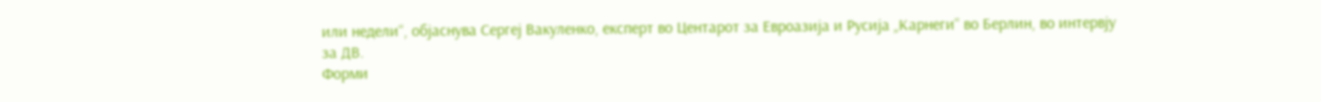или недели“, објаснува Сергеј Вакуленко, експерт во Центарот за Евроазија и Русија „Карнеги“ во Берлин, во интервју за ДВ.
Форми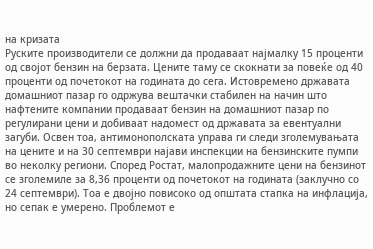на кризата
Руските производители се должни да продаваат најмалку 15 проценти од својот бензин на берзата. Цените таму се скокнати за повеќе од 40 проценти од почетокот на годината до сега. Истовремено државата домашниот пазар го одржува вештачки стабилен на начин што нафтените компании продаваат бензин на домашниот пазар по регулирани цени и добиваат надомест од државата за евентуални загуби. Освен тоа, антимонополската управа ги следи зголемувањата на цените и на 30 септември најави инспекции на бензинските пумпи во неколку региони. Според Ростат, малопродажните цени на бензинот се зголемиле за 8,36 проценти од почетокот на годината (заклучно со 24 септември). Тоа е двојно повисоко од општата стапка на инфлација, но сепак е умерено. Проблемот е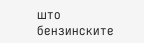што бензинските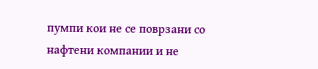пумпи кои не се поврзани со нафтени компании и не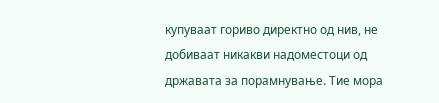купуваат гориво директно од нив, не добиваат никакви надоместоци од државата за порамнување. Тие мора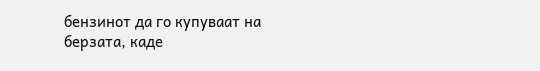бензинот да го купуваат на берзата, каде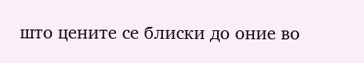што цените се блиски до оние во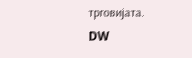трговијата.
DW